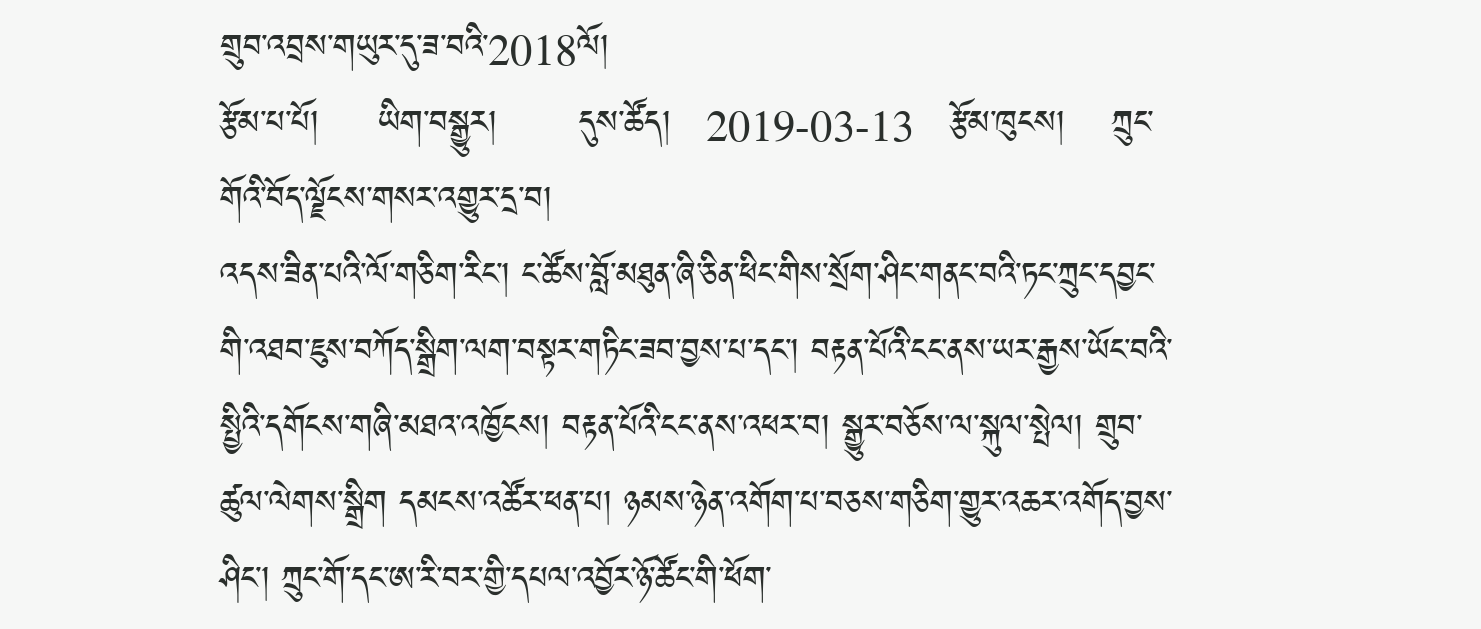གྲུབ་འབྲས་གཡུར་དུ་ཟ་བའི་2018ལོ།
རྩོམ་པ་པོ།     ཡིག་བསྒྱུར།       དུས་ཚོད།   2019-03-13   རྩོམ་ཁུངས།    ཀྲུང་གོའི་བོད་ལྗོངས་གསར་འགྱུར་དྲ་བ།
འདས་ཟིན་པའི་ལོ་གཅིག་རིང་། ང་ཚོས་བློ་མཐུན་ཞི་ཅིན་ཕིང་གིས་སྲོག་ཤིང་གནང་བའི་ཏང་ཀྲུང་དབྱང་གི་འཐབ་ཇུས་བཀོད་སྒྲིག་ལག་བསྟར་གཏིང་ཟབ་བྱས་པ་དང་། བརྟན་པོའི་ངང་ནས་ཡར་རྒྱས་ཡོང་བའི་སྤྱིའི་དགོངས་གཞི་མཐའ་འཁྱོངས། བརྟན་པོའི་ངང་ནས་འཕར་བ། སྒྱུར་བཅོས་ལ་སྐུལ་སྤེལ། གྲུབ་ཚུལ་ལེགས་སྒྲིག དམངས་འཚོར་ཕན་པ། ཉམས་ཉེན་འགོག་པ་བཅས་གཅིག་གྱུར་འཆར་འགོད་བྱས་ཤིང་། ཀྲུང་གོ་དང་ཨ་རི་བར་གྱི་དཔལ་འབྱོར་ཉོ་ཚོང་གི་ཕོག་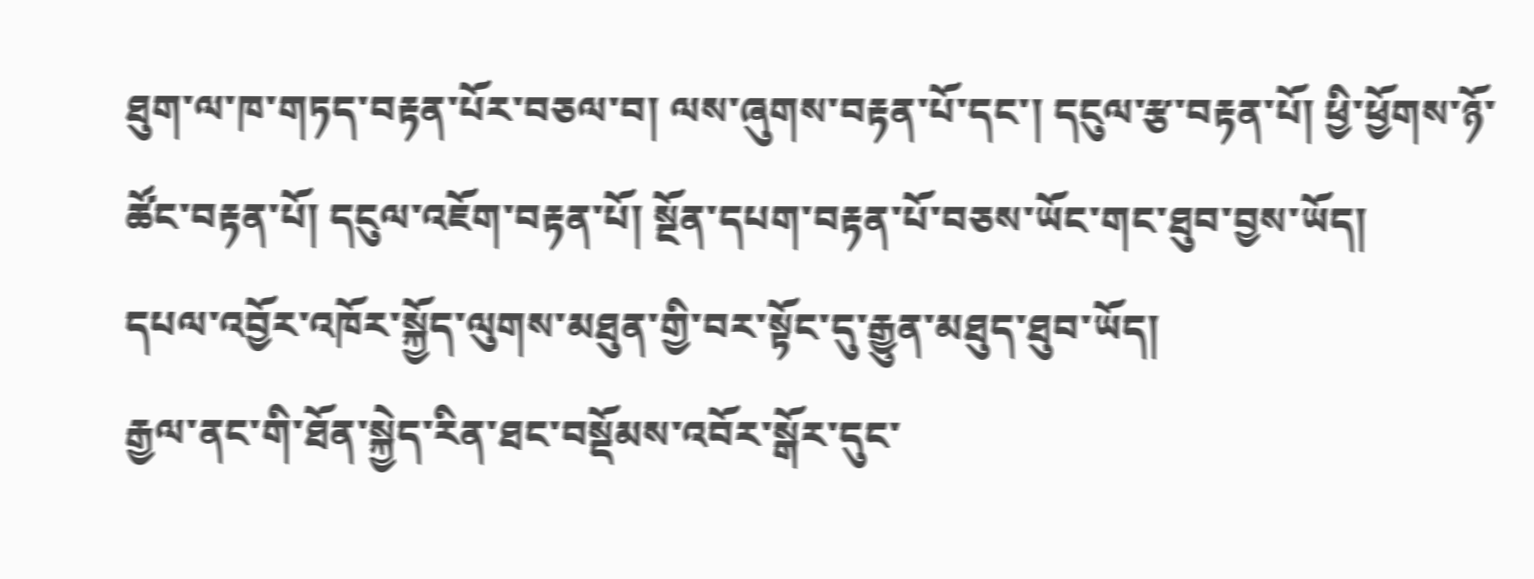ཐུག་ལ་ཁ་གཏད་བརྟན་པོར་བཅལ་བ། ལས་ཞུགས་བརྟན་པོ་དང་། དངུལ་རྩ་བརྟན་པོ། ཕྱི་ཕྱོགས་ཉོ་ཚོང་བརྟན་པོ། དངུལ་འཇོག་བརྟན་པོ། སྔོན་དཔག་བརྟན་པོ་བཅས་ཡོང་གང་ཐུབ་བྱས་ཡོད།
དཔལ་འབྱོར་འཁོར་སྐྱོད་ལུགས་མཐུན་གྱི་བར་སྟོང་དུ་རྒྱུན་མཐུད་ཐུབ་ཡོད།
རྒྱལ་ནང་གི་ཐོན་སྐྱེད་རིན་ཐང་བསྡོམས་འབོར་སྒོར་དུང་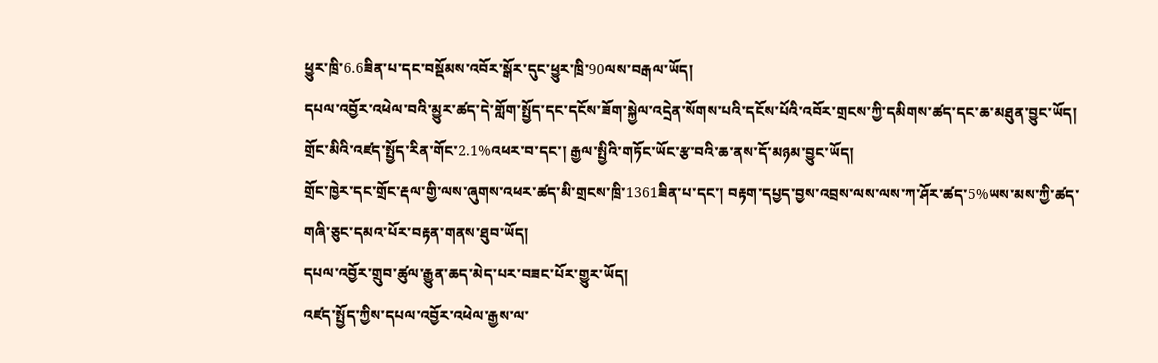ཕྱུར་ཁྲི་6.6ཟིན་པ་དང་བསྡོམས་འབོར་སྒོར་དུང་ཕྱུར་ཁྲི་90ལས་བརྒལ་ཡོད།
དཔལ་འབྱོར་འཕེལ་བའི་མྱུར་ཚད་དེ་གློག་སྤྱོད་དང་དངོས་ཟོག་སྐྱེལ་འདྲེན་སོགས་པའི་དངོས་པོའི་འབོར་གྲངས་ཀྱི་དམིགས་ཚད་དང་ཆ་མཐུན་བྱུང་ཡོད།
གྲོང་མིའི་འཛད་སྤྱོད་རིན་གོང་2.1%འཕར་བ་དང་། རྒྱལ་སྤྱིའི་གཏོང་ཡོང་རྩ་བའི་ཆ་ནས་དོ་མཉམ་བྱུང་ཡོད།
གྲོང་ཁྱེར་དང་གྲོང་རྡལ་གྱི་ལས་ཞུགས་འཕར་ཚད་མི་གྲངས་ཁྲི་1361ཟིན་པ་དང་། བརྟག་དཔྱད་བྱས་འབྲས་ལས་ལས་ཀ་ཤོར་ཚད་5%ཡས་མས་ཀྱི་ཚད་གཞི་ཅུང་དམའ་པོར་བརྟན་གནས་ཐུབ་ཡོད།
དཔལ་འབྱོར་གྲུབ་ཚུལ་རྒྱུན་ཆད་མེད་པར་བཟང་པོར་གྱུར་ཡོད།
འཛད་སྤྱོད་ཀྱིས་དཔལ་འབྱོར་འཕེལ་རྒྱས་ལ་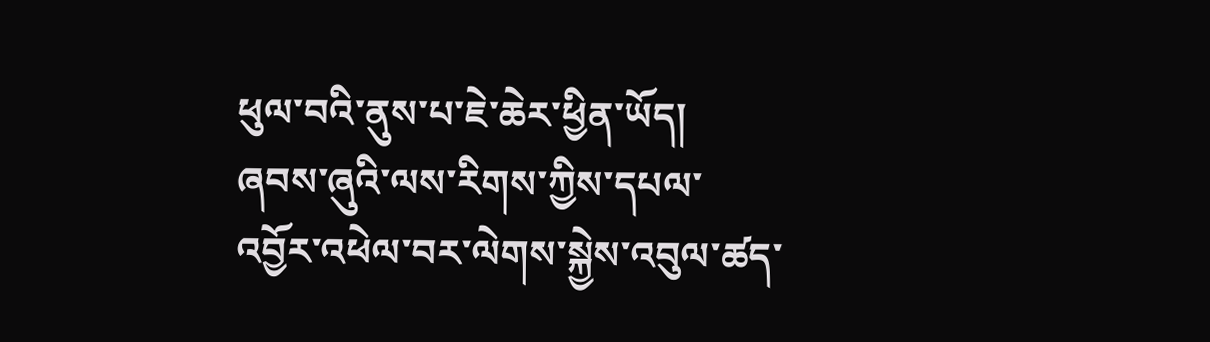ཕུལ་བའི་ནུས་པ་ཇེ་ཆེར་ཕྱིན་ཡོད།
ཞབས་ཞུའི་ལས་རིགས་ཀྱིས་དཔལ་འབྱོར་འཕེལ་བར་ལེགས་སྐྱེས་འབུལ་ཚད་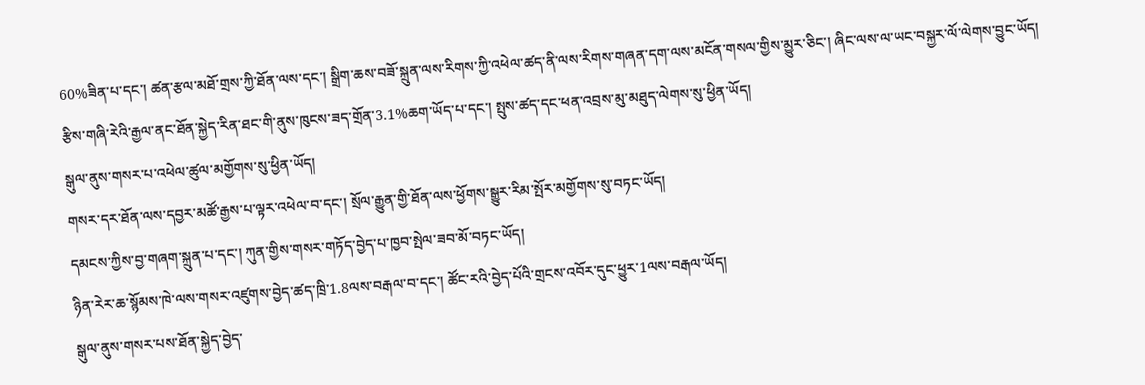60%ཟིན་པ་དང་། ཚན་རྩལ་མཐོ་གྲས་ཀྱི་ཐོན་ལས་དང་། སྒྲིག་ཆས་བཟོ་སྐྲུན་ལས་རིགས་ཀྱི་འཕེལ་ཚད་ནི་ལས་རིགས་གཞན་དག་ལས་མངོན་གསལ་གྱིས་མྱུར་ཅིང་། ཞིང་ལས་ལ་ཡང་བསྐྱར་ལོ་ལེགས་བྱུང་ཡོད།
རྩིས་གཞི་རེའི་རྒྱལ་ནང་ཐོན་སྐྱེད་རིན་ཐང་གི་ནུས་ཁུངས་ཟད་གྲོན་3.1%ཆག་ཡོད་པ་དང་། སྤུས་ཚད་དང་ཕན་འབྲས་མུ་མཐུད་ལེགས་སུ་ཕྱིན་ཡོད།
སྒུལ་ནུས་གསར་པ་འཕེལ་ཚུལ་མགྱོགས་སུ་ཕྱིན་ཡོད།
གསར་དར་ཐོན་ལས་དབྱར་མཚོ་རྒྱས་པ་ལྟར་འཕེལ་བ་དང་། སྲོལ་རྒྱུན་གྱི་ཐོན་ལས་ཕྱོགས་སྒྱུར་རིམ་སྤོར་མགྱོགས་སུ་བཏང་ཡོད།
དམངས་ཀྱིས་བྱ་གཞག་སྐྲུན་པ་དང་། ཀུན་གྱིས་གསར་གཏོད་བྱེད་པ་ཁྱབ་སྤེལ་ཟབ་མོ་བཏང་ཡོད།
ཉིན་རེར་ཆ་སྙོམས་ཁེ་ལས་གསར་འཛུགས་བྱེད་ཚད་ཁྲི་1.8ལས་བརྒལ་བ་དང་། ཚོང་རའི་བྱེད་པོའི་གྲངས་འབོར་དུང་ཕྱུར་1ལས་བརྒལ་ཡོད།
སྒུལ་ནུས་གསར་པས་ཐོན་སྐྱེད་བྱེད་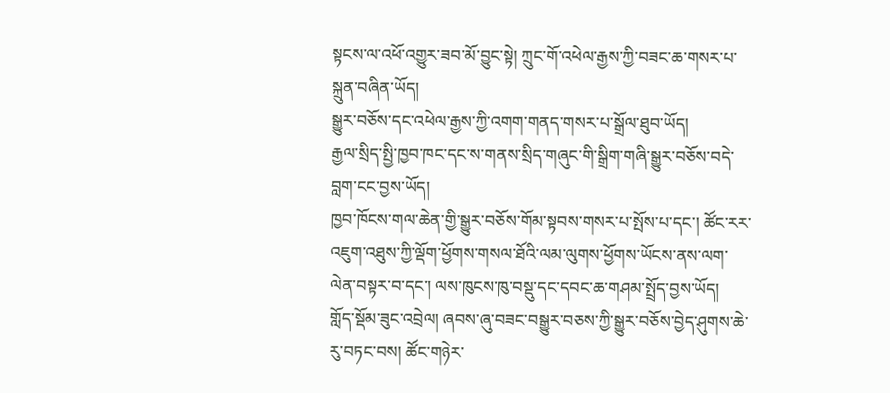སྟངས་ལ་འཕོ་འགྱུར་ཟབ་མོ་བྱུང་སྟེ། ཀྲུང་གོ་འཕེལ་རྒྱས་ཀྱི་བཟང་ཆ་གསར་པ་སྐྲུན་བཞིན་ཡོད།
སྒྱུར་བཅོས་དང་འཕེལ་རྒྱས་ཀྱི་འགག་གནད་གསར་པ་སྒྲོལ་ཐུབ་ཡོད།
རྒྱལ་སྲིད་སྤྱི་ཁྱབ་ཁང་དང་ས་གནས་སྲིད་གཞུང་གི་སྒྲིག་གཞི་སྒྱུར་བཅོས་བདེ་བླག་ངང་བྱས་ཡོད།
ཁྱབ་ཁོངས་གལ་ཆེན་གྱི་སྒྱུར་བཅོས་གོམ་སྟབས་གསར་པ་སྤོས་པ་དང་། ཚོང་རར་འཇུག་འཐུས་ཀྱི་ལྡོག་ཕྱོགས་གསལ་ཐོའི་ལམ་ལུགས་ཕྱོགས་ཡོངས་ནས་ལག་ལེན་བསྟར་བ་དང་། ལས་ཁུངས་ཁུ་བསྡུ་དང་དབང་ཆ་གཤམ་སྤྲོད་བྱས་ཡོད།
གློད་སྡོམ་ཟུང་འབྲེལ། ཞབས་ཞུ་བཟང་བསྒྱུར་བཅས་ཀྱི་སྒྱུར་བཅོས་བྱེད་ཤུགས་ཆེ་རུ་བཏང་བས། ཚོང་གཉེར་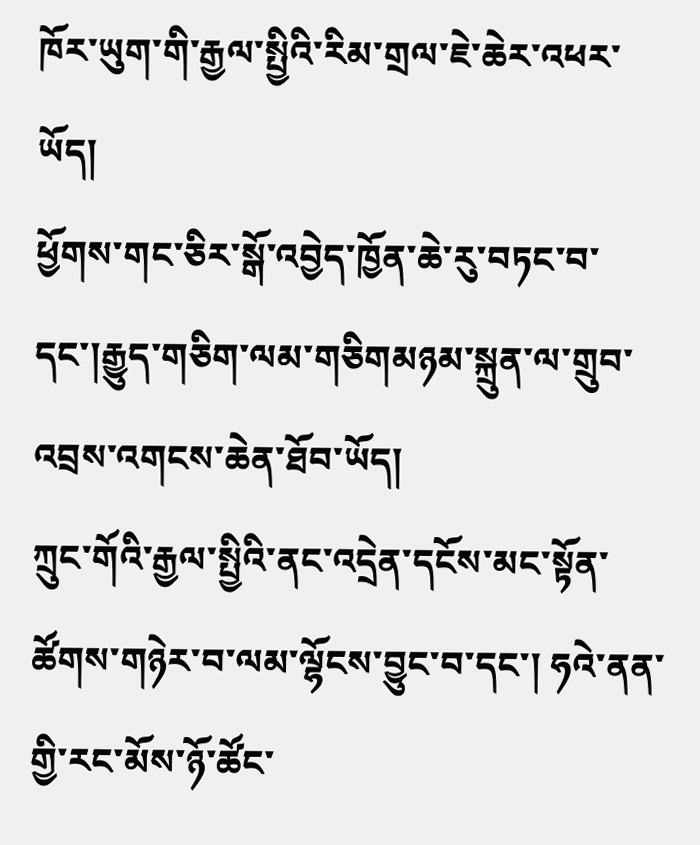ཁོར་ཡུག་གི་རྒྱལ་སྤྱིའི་རིམ་གྲལ་ཇེ་ཆེར་འཕར་ཡོད།
ཕྱོགས་གང་ཅིར་སྒོ་འབྱེད་ཁྱོན་ཆེ་རུ་བཏང་བ་དང་།རྒྱུད་གཅིག་ལམ་གཅིགམཉམ་སྐྲུན་ལ་གྲུབ་འབྲས་འགངས་ཆེན་ཐོབ་ཡོད།
ཀྲུང་གོའི་རྒྱལ་སྤྱིའི་ནང་འདྲེན་དངོས་མང་སྟོན་ཚོགས་གཉེར་བ་ལམ་ལྷོངས་བྱུང་བ་དང་། ཧའེ་ནན་གྱི་རང་མོས་ཉོ་ཚོང་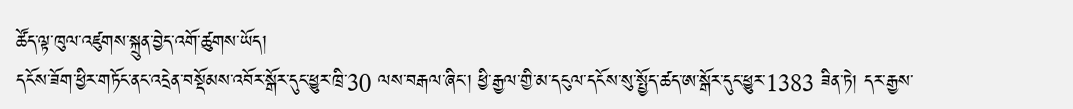ཚོད་ལྟ་ཁུལ་འཛུགས་སྐྲུན་བྱེད་འགོ་ཚུགས་ཡོད།
དངོས་ཟོག་ཕྱིར་གཏོང་ནང་འདྲེན་བསྡོམས་འབོར་སྒོར་དུང་ཕྱུར་ཁྲི་30 ལས་བརྒལ་ཞིང་། ཕྱི་རྒྱལ་གྱི་མ་དངུལ་དངོས་སུ་སྤྱོད་ཚད་ཨ་སྒོར་དུང་ཕྱུར་1383 ཟིན་ཏེ། དར་རྒྱས་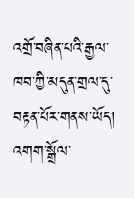འགྲོ་བཞིན་པའི་རྒྱལ་ཁབ་ཀྱི་མདུན་གྲལ་དུ་བརྟན་པོར་གནས་ཡོད།
འགག་སྒྲོལ་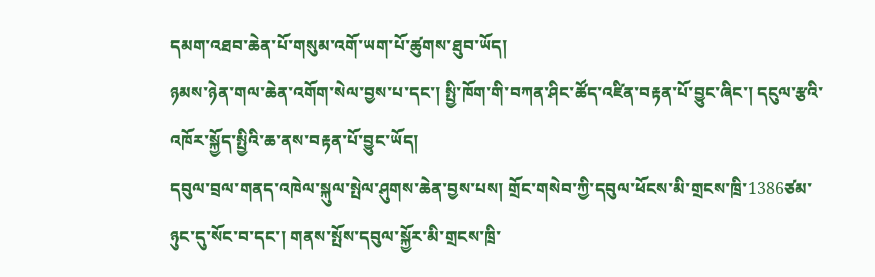དམག་འཐབ་ཆེན་པོ་གསུམ་འགོ་ཡག་པོ་ཚུགས་ཐུབ་ཡོད།
ཉམས་ཉེན་གལ་ཆེན་འགོག་སེལ་བྱས་པ་དང་། སྤྱི་ཁོག་གི་བཀན་ཤིང་ཚོད་འཛིན་བརྟན་པོ་བྱུང་ཞིང་། དངུལ་རྩའི་འཁོར་སྐྱོད་སྤྱིའི་ཆ་ནས་བརྟན་པོ་བྱུང་ཡོད།
དབུལ་བྲལ་གནད་འཁེལ་སྐུལ་སྤེལ་ཤུགས་ཆེན་བྱས་པས། གྲོང་གསེབ་ཀྱི་དབུལ་ཕོངས་མི་གྲངས་ཁྲི་1386ཙམ་ཉུང་དུ་སོང་བ་དང་། གནས་སྤོས་དབུལ་སྐྱོར་མི་གྲངས་ཁྲི་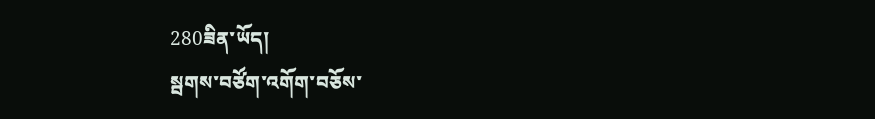280ཟིན་ཡོད།
སྦགས་བཙོག་འགོག་བཅོས་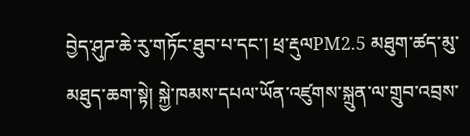བྱེད་ཤུཌ་ཆེ་རུ་གཏོང་ཐུབ་པ་དང་། ཕྲ་རྡུལPM2.5 མཐུག་ཚད་མུ་མཐུད་ཆག་སྟེ། སྐྱེ་ཁམས་དཔལ་ཡོན་འཛུགས་སྐྲུན་ལ་གྲུབ་འབྲས་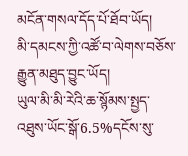མངོན་གསལ་དོད་པོ་ཐོབ་ཡོད།
མི་དམངས་ཀྱི་འཚོ་བ་ལེགས་བཅོས་རྒྱུན་མཐུད་བྱུང་ཡོད།
ཡུལ་མི་མི་རེའི་ཆ་སྙོམས་སྤྱད་འཐུས་ཡོང་སྒོ་6.5%དངོས་སུ་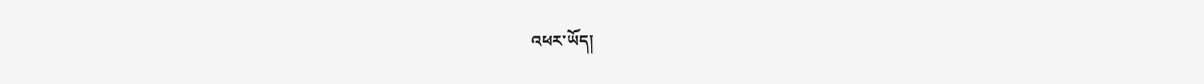འཕར་ཡོད།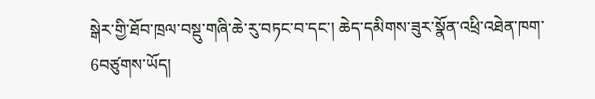སྒེར་གྱི་ཐོབ་ཁྲལ་བསྡུ་གཞི་ཆེ་རུ་བཏང་བ་དང་། ཆེད་དམིགས་ཟུར་སྣོན་འཕྲི་འཐེན་ཁག་6བཙུགས་ཡོད།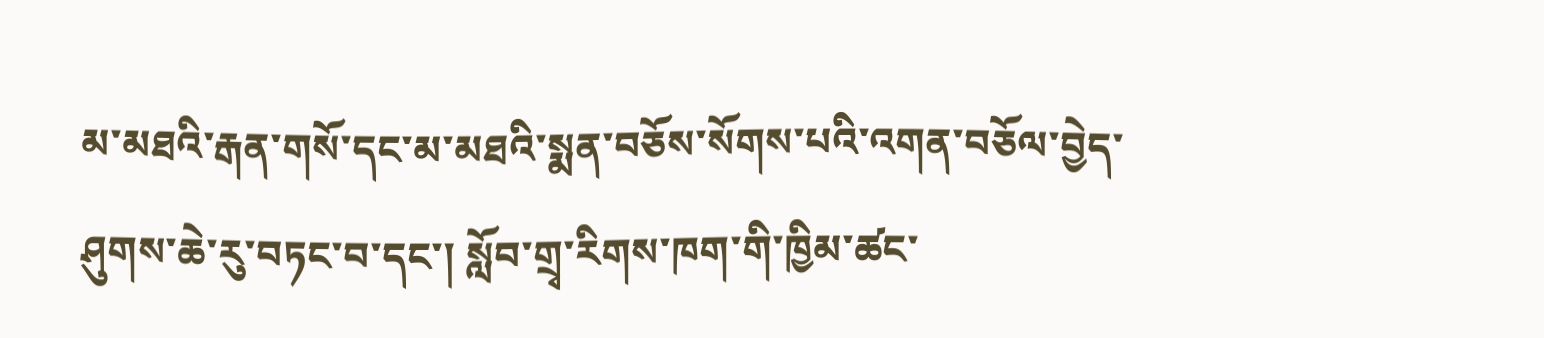མ་མཐའི་རྒན་གསོ་དང་མ་མཐའི་སྨན་བཅོས་སོགས་པའི་འགན་བཅོལ་བྱེད་ཤུགས་ཆེ་རུ་བཏང་བ་དང་། སློབ་གྲྭ་རིགས་ཁག་གི་ཁྱིམ་ཚང་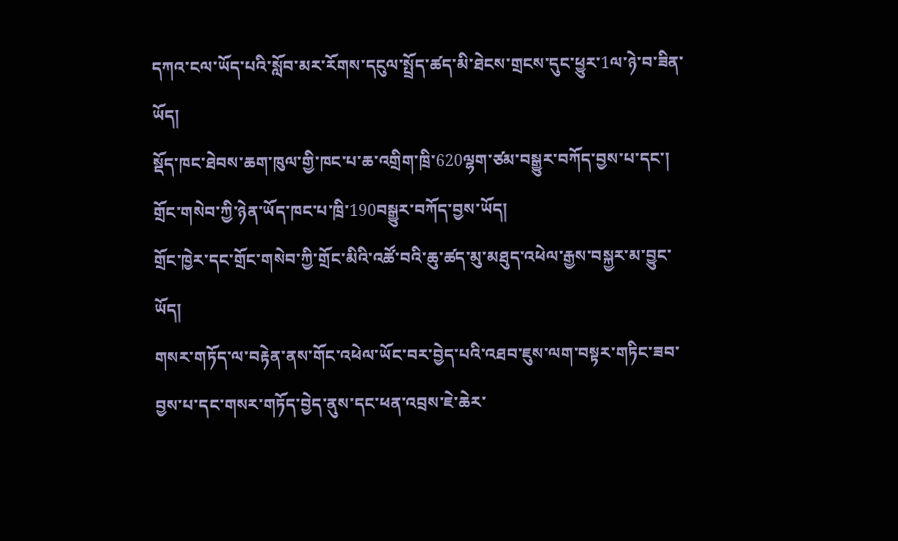དཀའ་ངལ་ཡོད་པའི་སློབ་མར་རོགས་དངུལ་སྤྲོད་ཚད་མི་ཐེངས་གྲངས་དུང་ཕྱུར་1ལ་ཉེ་བ་ཟིན་ཡོད།
སྡོད་ཁང་ཐེབས་ཆག་ཁུལ་གྱི་ཁང་པ་ཆ་འགྲིག་ཁྲི་620ལྷག་ཙམ་བསྒྱུར་བཀོད་བྱས་པ་དང་། གྲོང་གསེབ་ཀྱི་ཉེན་ཡོད་ཁང་པ་ཁྲི་190བསྒྱུར་བཀོད་བྱས་ཡོད།
གྲོང་ཁྱེར་དང་གྲོང་གསེབ་ཀྱི་གྲོང་མིའི་འཚོ་བའི་ཆུ་ཚད་མུ་མཐུད་འཕེལ་རྒྱས་བསྐྱར་མ་བྱུང་ཡོད།
གསར་གཏོད་ལ་བརྟེན་ནས་གོང་འཕེལ་ཡོང་བར་བྱེད་པའི་འཐབ་ཇུས་ལག་བསྟར་གཏིང་ཟབ་བྱས་པ་དང་གསར་གཏོད་བྱེད་ནུས་དང་ཕན་འབྲས་ཇེ་ཆེར་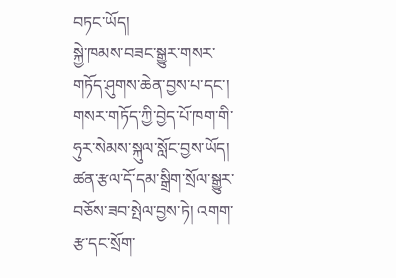བཏང་ཡོད།
སྐྱེ་ཁམས་བཟང་སྒྱུར་གསར་གཏོད་ཤུགས་ཆེན་བྱས་པ་དང་། གསར་གཏོད་ཀྱི་བྱེད་པོ་ཁག་གི་ཧུར་སེམས་སྐུལ་སློང་བྱས་ཡོད།
ཚན་རྩལ་དོ་དམ་སྒྲིག་སྲོལ་སྒྱུར་བཅོས་ཟབ་སྤེལ་བྱས་ཏེ། འགག་རྩ་དང་སྲོག་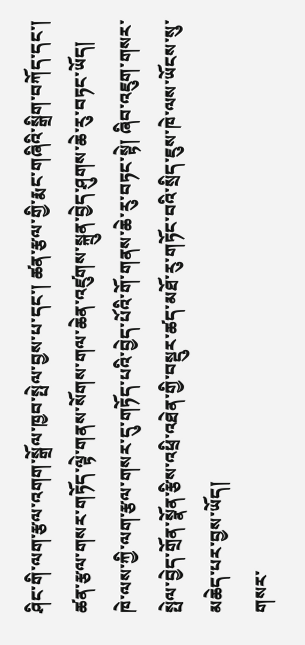ཤིང་གི་ལག་རྩལ་འགག་སྒྲོལ་ཁྱབ་སྤེལ་བྱས་པ་དང་། ཚན་རྩལ་གྱི་རྨང་གཞིའི་སྒྲིག་བཀོད་དང་། ཚན་རྩལ་གསར་གཏོད་ལྟེ་གནས་སོགས་གལ་ཆེན་འཛུགས་སྐྲུན་བྱེད་ཤུགས་ཆེ་རུ་བཏང་ཡོད།
ཁེ་ལས་ཀྱི་ལག་རྩལ་གསར་དུ་གཏོད་པའི་བྱེད་པོའི་གོ་གནས་ཆེ་རུ་བཏང་སྟེ། ཞིབ་འཇུག་གསར་སྤེལ་བྱེད་གྲོན་སྣོན་རྩིས་འཕྲི་འཐེན་གྱི་བསྡུར་ཚད་མཐོ་རུ་གཏོང་བའི་སྲིད་ཇུས་ཁེ་ལས་ཡོངས་སུ་མཆེད་པར་བྱས་ཡོད།
གསར་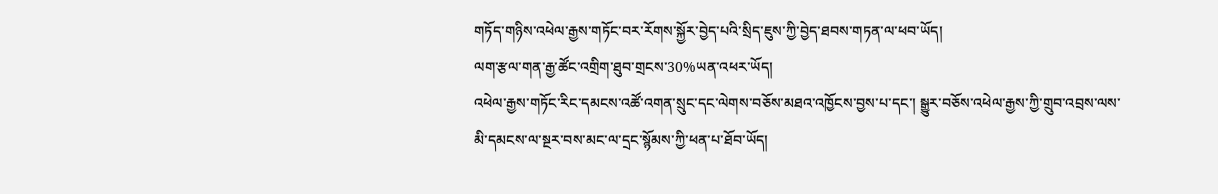གཏོད་གཉིས་འཕེལ་རྒྱས་གཏོང་བར་རོགས་སྐྱོར་བྱེད་པའི་སྲིད་ཇུས་ཀྱི་བྱེད་ཐབས་གཏན་ལ་ཕབ་ཡོད།
ལག་རྩལ་གན་རྒྱ་ཚོང་འགྲིག་ཐུབ་གྲངས་30%ཡན་འཕར་ཡོད།
འཕེལ་རྒྱས་གཏོང་རིང་དམངས་འཚོ་འགན་སྲུང་དང་ལེགས་བཅོས་མཐའ་འཁྱོངས་བྱས་པ་དང་། སྒྱུར་བཅོས་འཕེལ་རྒྱས་ཀྱི་གྲུབ་འབྲས་ལས་མི་དམངས་ལ་སྔར་བས་མང་ལ་དྲང་སྙོམས་ཀྱི་ཕན་པ་ཐོབ་ཡོད།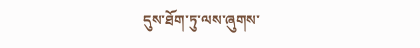དུས་ཐོག་ཏུ་ལས་ཞུགས་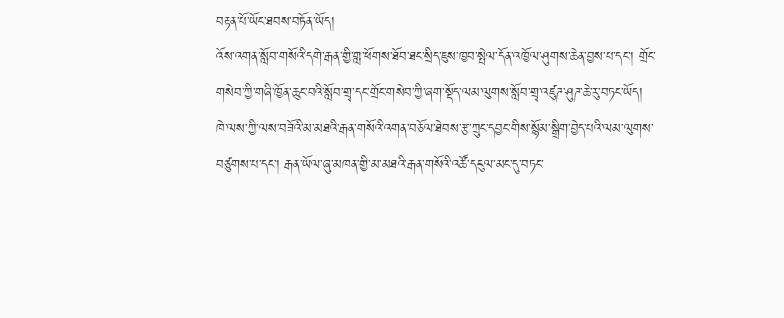བརྟན་པོ་ཡོང་ཐབས་བཏོན་ཡོད།
འོས་འགན་སློབ་གསོའི་དགེ་རྒན་གྱི་གླ་ཕོགས་ཐོབ་ཐང་སྲིད་ཇུས་ཁྱབ་སྤེལ་དོན་འཁྱོལ་ཤུགས་ཆེན་བྱས་པ་དང་། གྲོང་གསེབ་ཀྱི་གཞི་ཁྱོན་ཆུང་བའི་སློབ་གྲྭ་དང་གྲོང་གསེབ་ཀྱི་ཞག་སྡོད་ལམ་ལུགས་སློབ་གྲྭ་འཛུཌ་ཤུཌ་ཆེ་རུ་བཏང་ཡོད།
ཁེ་ལས་ཀྱི་ལས་བཟོའི་མ་མཐའི་རྒན་གསོའི་འགན་བཅོལ་ཐེབས་རྩ་ཀྲུང་དབྱང་གིས་སྙོམ་སྒྲིག་བྱེད་པའི་ལམ་ལུགས་བཙུགས་པ་དང་། རྒན་ཡོལ་ཞུ་མཁན་གྱི་མ་མཐའི་རྒན་གསོའི་འཚོ་དངུལ་མང་དུ་བཏང་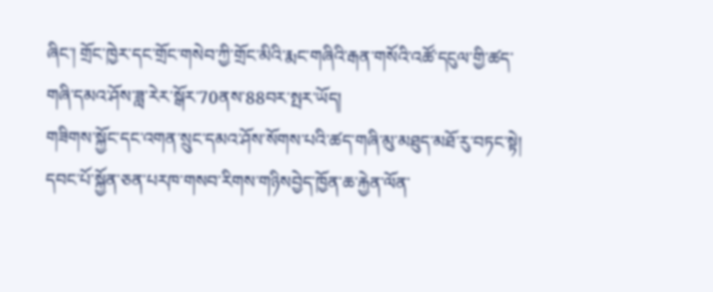ཞིང་། གྲོང་ཁྱེར་དང་གྲོང་གསེབ་ཀྱི་གྲོང་མིའི་རྨང་གཞིའི་རྒན་གསོའི་འཚོ་དངུལ་གྱི་ཚད་གཞི་དམའ་ཤོས་ཟླ་རེར་སྒོར་70ནས་88བར་སྤར་ཡོད།
གཟིགས་སྐྱོང་དང་འགན་སྲུང་དམའ་ཤོས་སོགས་པའི་ཚད་གཞི་མུ་མཐུད་མཐོ་རུ་བཏང་སྟེ། དབང་པོ་སྐྱོན་ཅན་པརཁ་གསབ་རིགས་གཉིསབྱེད་ཁྱོན་ཆ་རྐྱེན་ལོན་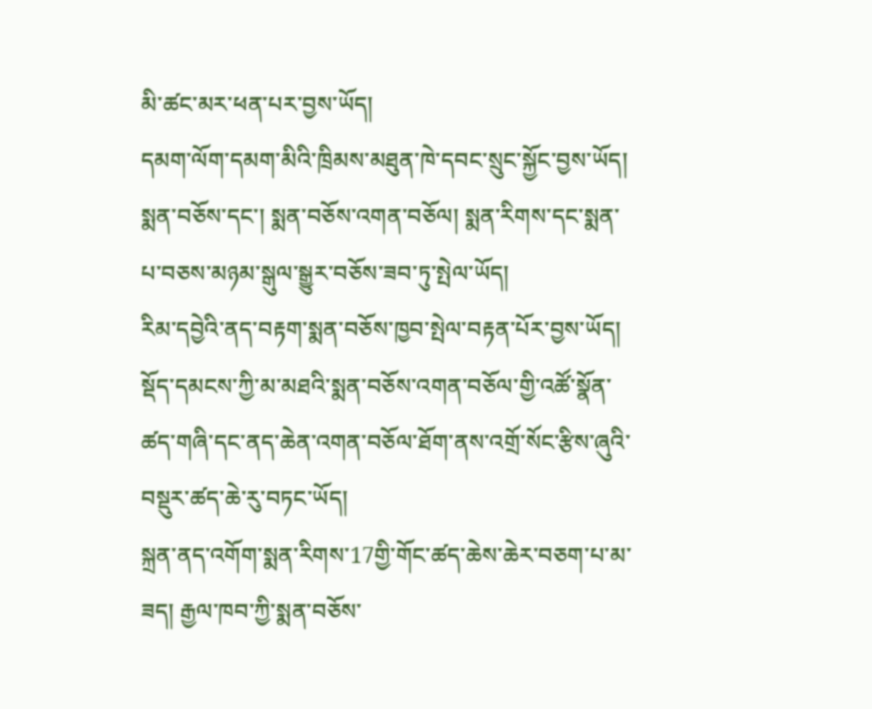མི་ཚང་མར་ཕན་པར་བྱས་ཡོད།
དམག་ལོག་དམག་མིའི་ཁྲིམས་མཐུན་ཁེ་དབང་སྲུང་སྐྱོང་བྱས་ཡོད།
སྨན་བཅོས་དང་། སྨན་བཅོས་འགན་བཅོལ། སྨན་རིགས་དང་སྨན་པ་བཅས་མཉམ་སྒུལ་སྒྱུར་བཅོས་ཟབ་ཏུ་སྤེལ་ཡོད།
རིམ་དབྱེའི་ནད་བརྟག་སྨན་བཅོས་ཁྱབ་སྤེལ་བརྟན་པོར་བྱས་ཡོད།
སྡོད་དམངས་ཀྱི་མ་མཐའི་སྨན་བཅོས་འགན་བཅོལ་གྱི་འཚོ་སྣོན་ཚད་གཞི་དང་ནད་ཆེན་འགན་བཅོལ་ཐོག་ནས་འགྲོ་སོང་རྩིས་ཞུའི་བསྡུར་ཚད་ཆེ་རུ་བཏང་ཡོད།
སྐྲན་ནད་འགོག་སྨན་རིགས་17གྱི་གོང་ཚད་ཆེས་ཆེར་བཅག་པ་མ་ཟད། རྒྱལ་ཁབ་ཀྱི་སྨན་བཅོས་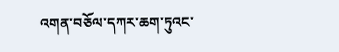འགན་བཅོལ་དཀར་ཆག་ཏུའང་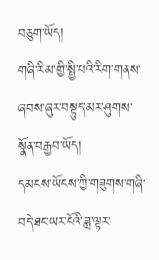བཅུག་ཡོད།
གཞི་རིམ་གྱི་སྤྱི་པའི་རིག་གནས་ཞབས་ཞུར་བསྟུད་མར་ཤུགས་སྣོན་བརྒྱབ་ཡོད།
དམངས་ཡོངས་ཀྱི་གཟུགས་གཞི་བདེ་ཐང་ཡར་ངོའི་ཟླ་ལྟར་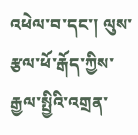འཕེལ་བ་དང་། ལུས་རྩལ་ཕོ་རྒོད་ཀྱིས་རྒྱལ་སྤྱིའི་འགྲན་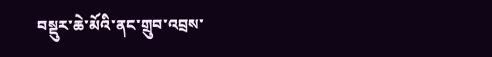བསྡུར་ཆེ་མོའི་ནང་གྲུབ་འབྲས་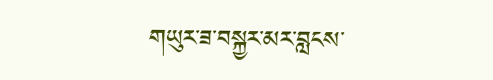གཡུར་ཟ་བསྐྱར་མར་བླངས་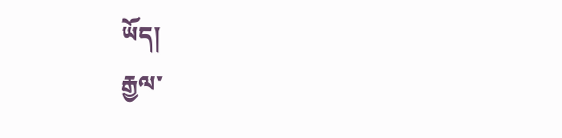ཡོད།
རྒྱལ་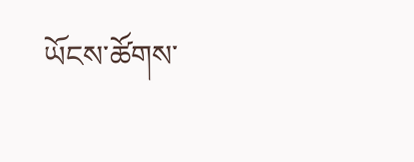ཡོངས་ཚོགས་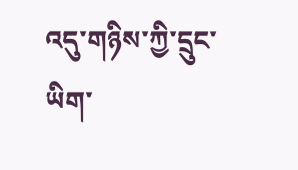འདུ་གཉིས་ཀྱི་དྲུང་ཡིག་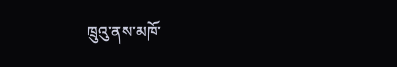ཁྲུའུ་ནས་མཁོ་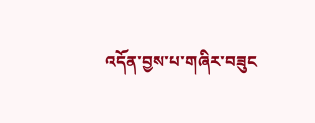འདོན་བྱས་པ་གཞིར་བཟུང